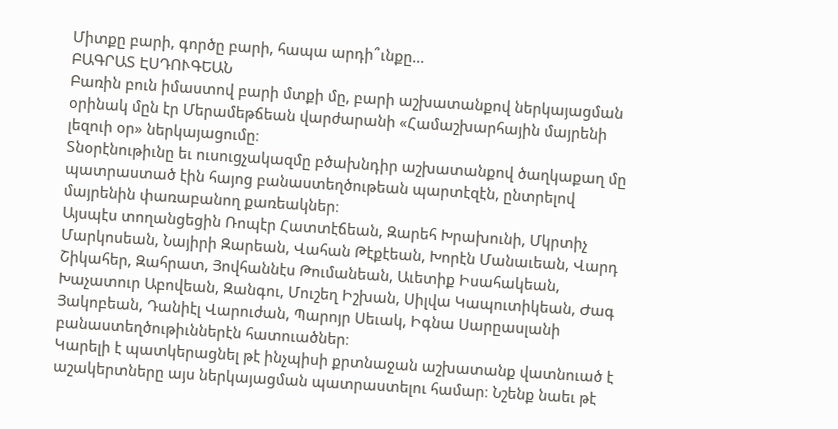Միտքը բարի, գործը բարի, հապա արդի՞ւնքը...
ԲԱԳՐԱՏ ԷՍԴՈՒԳԵԱՆ
Բառին բուն իմաստով բարի մտքի մը, բարի աշխատանքով ներկայացման օրինակ մըն էր Մերամեթճեան վարժարանի «Համաշխարհային մայրենի լեզուի օր» ներկայացումը։
Տնօրէնութիւնը եւ ուսուցչակազմը բծախնդիր աշխատանքով ծաղկաքաղ մը պատրաստած էին հայոց բանաստեղծութեան պարտէզէն, ընտրելով մայրենին փառաբանող քառեակներ։
Այսպէս տողանցեցին Ռոպէր Հատտէճեան, Զարեհ Խրախունի, Մկրտիչ Մարկոսեան, Նայիրի Զարեան, Վահան Թէքէեան, Խորէն Մանաւեան, Վարդ Շիկահեր, Զահրատ, Յովհաննէս Թումանեան, Աւետիք Իսահակեան, Խաչատուր Աբովեան, Զանգու, Մուշեղ Իշխան, Սիլվա Կապուտիկեան, Ժագ Յակոբեան, Դանիէլ Վարուժան, Պարոյր Սեւակ, Իգնա Սարըասլանի բանաստեղծութիւններէն հատուածներ։
Կարելի է պատկերացնել թէ ինչպիսի քրտնաջան աշխատանք վատնուած է աշակերտները այս ներկայացման պատրաստելու համար։ Նշենք նաեւ թէ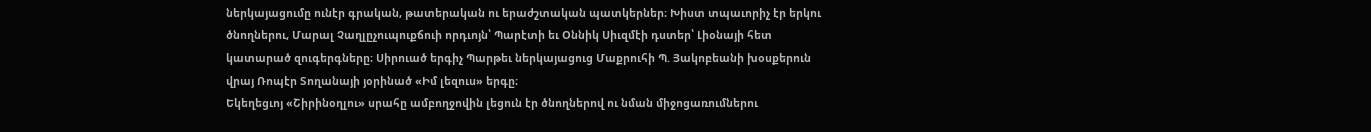ներկայացումը ունէր գրական, թատերական ու երաժշտական պատկերներ։ Խիստ տպաւորիչ էր երկու ծնողներու, Մարալ Չաղլըչուպուքճուի որդւոյն՝ Պարէտի եւ Օննիկ Սիւզմէի դստեր՝ Լիօնայի հետ կատարած զուգերգները։ Սիրուած երգիչ Պարթեւ ներկայացուց Մաքրուհի Պ. Յակոբեանի խօսքերուն վրայ Ռոպէր Տողանայի յօրինած «Իմ լեզուս» երգը։
Եկեղեցւոյ «Շիրինօղլու» սրահը ամբողջովին լեցուն էր ծնողներով ու նման միջոցառումներու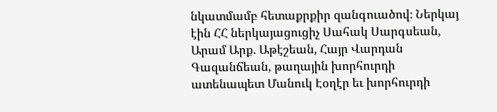նկատմամբ հետաքրքիր զանգուածով։ Ներկայ էին ՀՀ ներկայացուցիչ Սահակ Սարգսեան, Արամ Արք. Աթէշեան, Հայր Վարդան Գազանճեան, թաղային խորհուրդի ատենապետ Մանուկ Էօղէր եւ խորհուրդի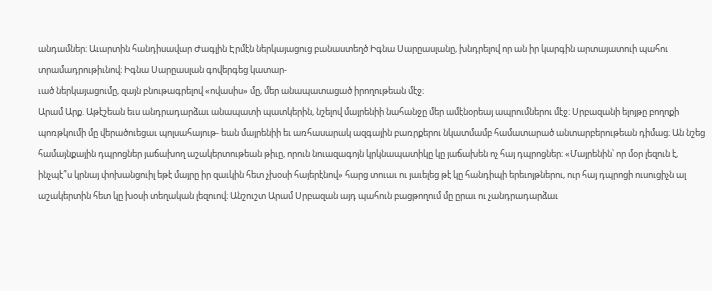անդամներ։ Աւարտին հանդիսավար Ժագլին Էրմէն ներկայացուց բանաստեղծ Իգնա Սարըասլանը, խնդրելով որ ան իր կարգին արտայատուի պահու տրամադրութիւնով։ Իգնա Սարըասլան գովերգեց կատար-
ւած ներկայացումը, զայն բնութագրելով «ովասիս» մը, մեր անապատացած իրողութեան մէջ։
Արամ Արք. Աթէշեան եւս անդրադարձաւ անապատի պատկերին, նշելով մայրենիի նահանջը մեր ամէնօրեայ ապրումներու մէջ։ Սրբազանի ելոյթը բողոքի պոռթկումի մը վերածուեցաւ պոլսահայութ- եան մայրենիի եւ առհասարակ ազգային բառրքերու նկատմամբ համատարած անտարբերութեան դիմաց։ Ան նշեց համայնքային դպրոցներ յաճախող աշակերտութեան թիւը, որուն նուազագոյն կրկնապատիկը կը յաճախեն ոչ հայ դպրոցներ։ «Մայրենին՝ որ մօր լեզուն է, ինչպէ՞ս կրնայ փոխանցուիլ եթէ մայրը իր զաւկին հետ չխօսի հայերէնով» հարց տուաւ ու յաւելեց թէ կը հանդիպի երեւոյթներու, ուր հայ դպրոցի ուսուցիչն ալ աշակերտին հետ կը խօսի տեղական լեզուով։ Անշուշտ Արամ Սրբազան այդ պահուն բացթողում մը ըրաւ ու չանդրադարձաւ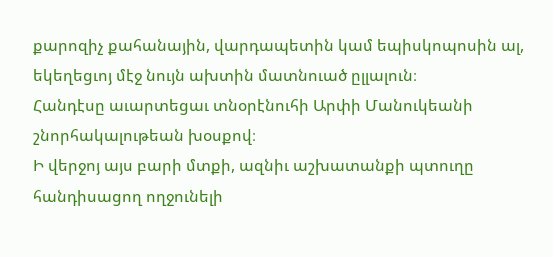քարոզիչ քահանային, վարդապետին կամ եպիսկոպոսին ալ, եկեղեցւոյ մէջ նույն ախտին մատնուած ըլլալուն։
Հանդէսը աւարտեցաւ տնօրէնուհի Արփի Մանուկեանի շնորհակալութեան խօսքով։
Ի վերջոյ այս բարի մտքի, ազնիւ աշխատանքի պտուղը հանդիսացող ողջունելի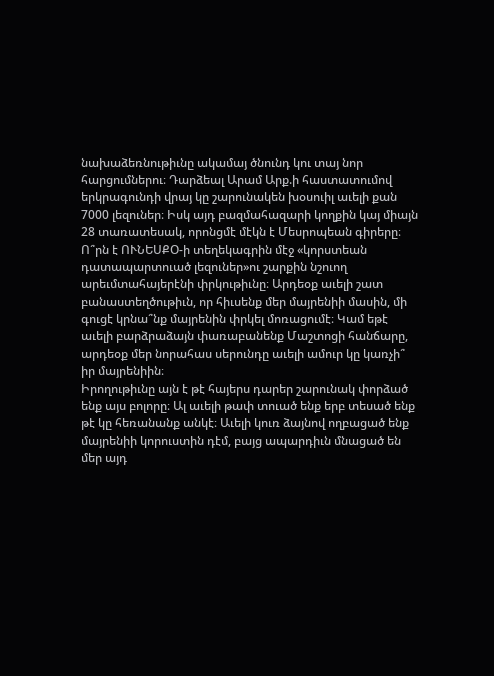նախաձեռնութիւնը ակամայ ծնունդ կու տայ նոր հարցումներու։ Դարձեալ Արամ Արք.ի հաստատումով երկրագունդի վրայ կը շարունակեն խօսուիլ աւելի քան 7000 լեզուներ։ Իսկ այդ բազմահազարի կողքին կայ միայն 28 տառատեսակ, որոնցմէ մէկն է Մեսրոպեան գիրերը։ Ո՞րն է ՈՒՆԵՍՔՕ-ի տեղեկագրին մէջ «կորստեան դատապարտուած լեզուներ»ու շարքին նշուող արեւմտահայերէնի փրկութիւնը։ Արդեօք աւելի շատ բանաստեղծութիւն, որ հիւսենք մեր մայրենիի մասին, մի գուցէ կրնա՞նք մայրենին փրկել մոռացումէ։ Կամ եթէ աւելի բարձրաձայն փառաբանենք Մաշտոցի հանճարը, արդեօք մեր նորահաս սերունդը աւելի ամուր կը կառչի՞ իր մայրենիին։
Իրողութիւնը այն է թէ հայերս դարեր շարունակ փորձած ենք այս բոլորը։ Ալ աւելի թափ տուած ենք երբ տեսած ենք թէ կը հեռանանք անկէ։ Աւելի կուռ ձայնով ողբացած ենք մայրենիի կորուստին դէմ, բայց ապարդիւն մնացած են մեր այդ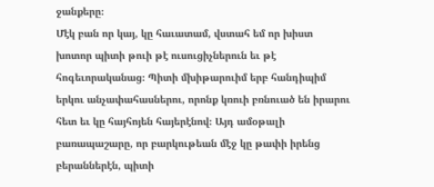ջանքերը։
Մէկ բան որ կայ, կը հաւատամ, վստահ եմ որ խիստ խոտոր պիտի թուի թէ ուսուցիչներուն եւ թէ հոգեւորականաց։ Պիտի մխիթարուիմ երբ հանդիպիմ երկու անչափահասներու, որոնք կռուի բռնուած են իրարու հետ եւ կը հայհոյեն հայերէնով։ Այդ ամօթալի բառապաշարը, որ բարկութեան մէջ կը թափի իրենց բերաններէն, պիտի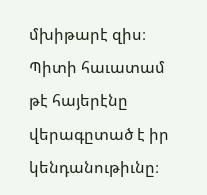մխիթարէ զիս։ Պիտի հաւատամ թէ հայերէնը վերագըտած է իր կենդանութիւնը։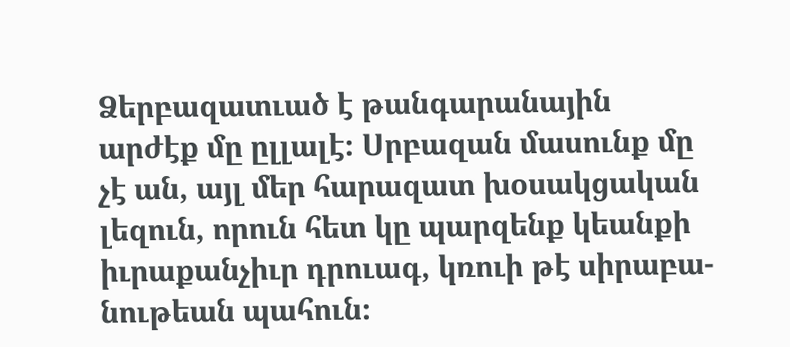Ձերբազատւած է թանգարանային արժէք մը ըլլալէ։ Սրբազան մասունք մը չէ ան, այլ մեր հարազատ խօսակցական լեզուն, որուն հետ կը պարզենք կեանքի իւրաքանչիւր դրուագ, կռուի թէ սիրաբա-
նութեան պահուն։